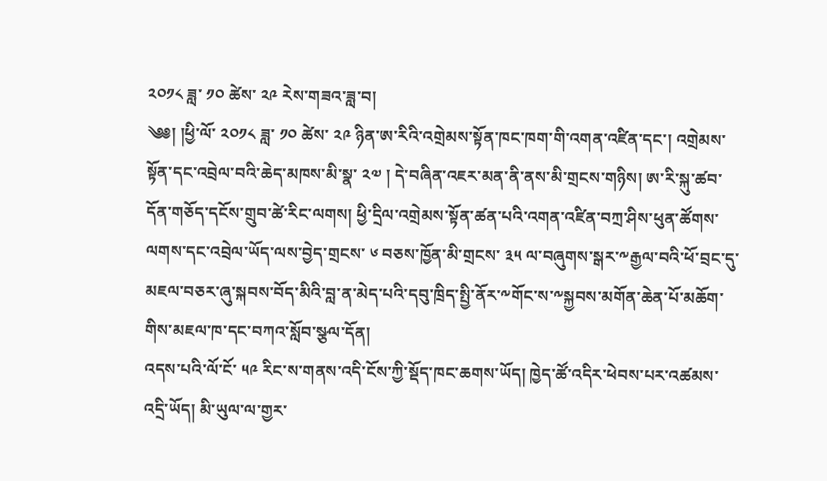༢༠༡༨ ཟླ་ ༡༠ ཚེས་ ༢༩ རེས་གཟའ་ཟླ་བ།
༄༅། །ཕྱི་ལོ་ ༢༠༡༨ ཟླ་ ༡༠ ཚེས་ ༢༩ ཉིན་ཨ་རིའི་འགྲེམས་སྟོན་ཁང་ཁག་གི་འགན་འཛིན་དང་། འགྲེམས་སྟོན་དང་འབྲེལ་བའི་ཆེད་མཁས་མི་སྣ་ ༢༧ ། དེ་བཞིན་འཇར་མན་ནི་ནས་མི་གྲངས་གཉིས། ཨ་རི་སྐུ་ཚབ་དོན་གཅོད་དངོས་གྲུབ་ཚེ་རིང་ལགས། ཕྱི་དྲིལ་འགྲེམས་སྟོན་ཚན་པའི་འགན་འཛིན་བཀྲ་ཤིས་ཕུན་ཚོགས་ལགས་དང་འབྲེལ་ཡོད་ལས་བྱེད་གྲངས་ ༦ བཅས་ཁྱོན་མི་གྲངས་ ༣༥ ལ་བཞུགས་སྒར་༸རྒྱལ་བའི་ཕོ་བྲང་དུ་མཇལ་བཅར་ཞུ་སྐབས་བོད་མིའི་བླ་ན་མེད་པའི་དབུ་ཁྲིད་སྤྱི་ནོར་༸གོང་ས་༸སྐྱབས་མགོན་ཆེན་པོ་མཆོག་གིས་མཇལ་ཁ་དང་བཀའ་སློབ་སྩལ་དོན།
འདས་པའི་ལོ་ངོ་ ༥༩ རིང་ས་གནས་འདི་ངོས་ཀྱི་སྡོད་ཁང་ཆགས་ཡོད། ཁྱེད་ཚོ་འདིར་ཕེབས་པར་འཚམས་འདྲི་ཡོད། མི་ཡུལ་ལ་གྱར་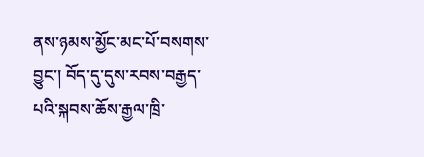ནས་ཉམས་མྱོང་མང་པོ་བསགས་བྱུང་། བོད་དུ་དུས་རབས་བརྒྱད་པའི་སྐབས་ཆོས་རྒྱལ་ཁྲི་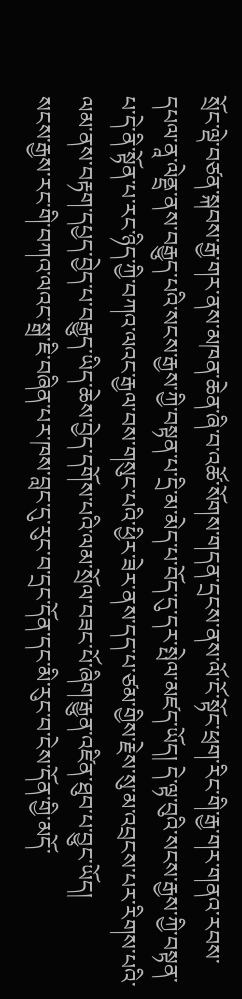སྲོང་ལྡེ་བཙན་སྐབས་རྒྱ་གར་ནས་མཁན་ཆེན་ཞི་བ་འཚོ་སོགས་གདན་དྲངས་ནས་ལོ་ངོ་སྟོང་ཕྲག་རིང་གི་རྒྱ་གར་གནའ་རབས་དཔལ་ནཱ་ལེནྡྲ་ནས་བརྒྱུད་པའི་སངས་རྒྱས་ཀྱི་བསྟན་པ་དྲི་མ་མེད་པ་བོད་དུ་དར་སྤེལ་མཛད་ཡོད། དེ་ལྟ་བུའི་སངས་རྒྱས་ཀྱི་བསྟན་པ་དེ་ནི་སྟོན་པ་རང་ཉིད་ཀྱི་བཀའ་ལའང་རྒྱལ་བས་གསུང་པའི་ཕྱིར་ཟེར་ནས་དད་པ་ཙམ་གྱིས་རྗེས་སུ་མ་འབྲངས་པར་རིགས་པའི་ལམ་ནས་བརྟག་དཔྱད་བྱེད་པ་བརྒྱུད་ཡིད་ཆེས་བྱེད་དགོས་པའི་ལམ་སྲོལ་བཟང་པོ་ཞིག་རྒྱུན་འཛིན་ཐུབ་པ་བྱུང་ཡོད།
སངས་རྒྱས་རང་གི་བཀའ་ལའང་སྒྲ་ཇི་བཞིན་པར་ཁས་བླང་དུ་རུང་བ་དྲང་དོན་དང་མི་རུང་བ་ངེས་དོན་གྱི་མདོ་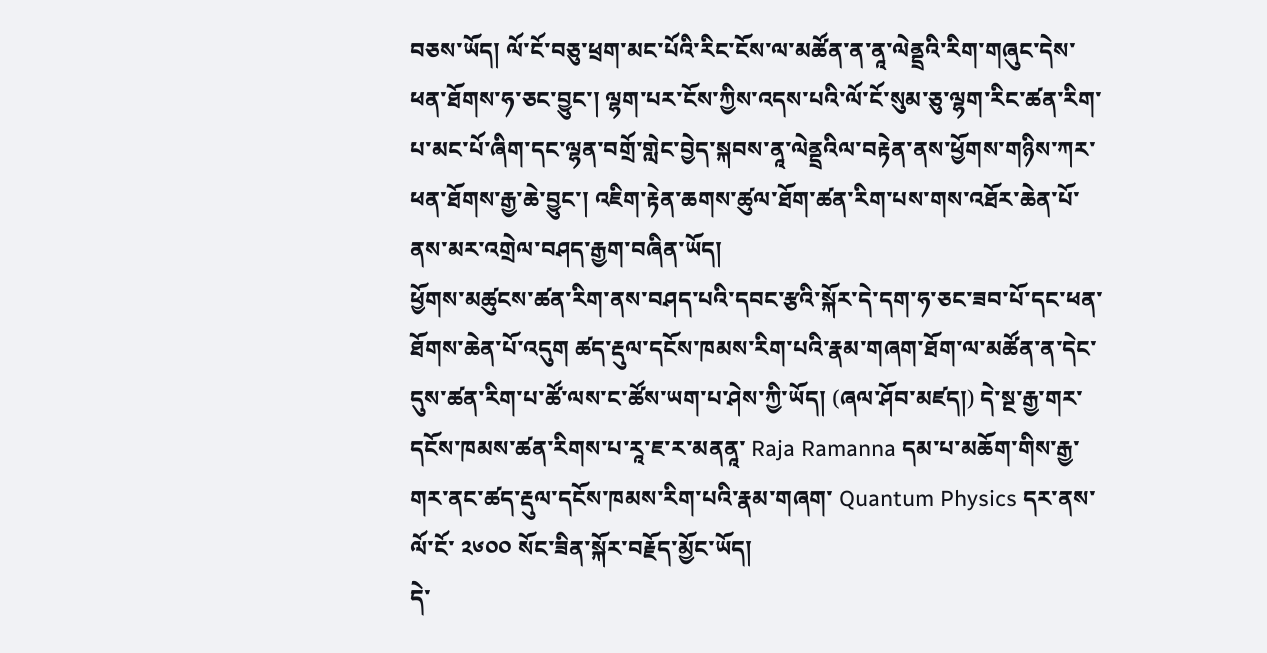བཅས་ཡོད། ལོ་ངོ་བཅུ་ཕྲག་མང་པོའི་རིང་ངོས་ལ་མཚོན་ན་ནཱ་ལེནྡྲའི་རིག་གཞུང་དེས་ཕན་ཐོགས་ཧ་ཅང་བྱུང་། ལྷག་པར་ངོས་ཀྱིས་འདས་པའི་ལོ་ངོ་སུམ་ཅུ་ལྷག་རིང་ཚན་རིག་པ་མང་པོ་ཞིག་དང་ལྷན་བགྲོ་གླེང་བྱེད་སྐབས་ནཱ་ལེནྡྲའིལ་བརྟེན་ནས་ཕྱོགས་གཉིས་ཀར་ཕན་ཐོགས་རྒྱ་ཆེ་བྱུང་། འཇིག་རྟེན་ཆགས་ཚུལ་ཐོག་ཚན་རིག་པས་གས་འཐོར་ཆེན་པོ་ནས་མར་འགྲེལ་བཤད་རྒྱག་བཞིན་ཡོད།
ཕྱོགས་མཚུངས་ཚན་རིག་ནས་བཤད་པའི་དབང་རྩའི་སྐོར་དེ་དག་ཧ་ཅང་ཟབ་པོ་དང་ཕན་ཐོགས་ཆེན་པོ་འདུག ཚད་རྡུལ་དངོས་ཁམས་རིག་པའི་རྣམ་གཞག་ཐོག་ལ་མཚོན་ན་དེང་དུས་ཚན་རིག་པ་ཚོ་ལས་ང་ཚོས་ཡག་པ་ཤེས་ཀྱི་ཡོད། (ཞལ་ཤོབ་མཛད།) དེ་སྔ་རྒྱ་གར་དངོས་ཁམས་ཚན་རིགས་པ་རཱ་ཇ་ར་མནནཱ་ Raja Ramanna དམ་པ་མཆོག་གིས་རྒྱ་གར་ནང་ཚད་རྡུལ་དངོས་ཁམས་རིག་པའི་རྣམ་གཞག་ Quantum Physics དར་ནས་ལོ་ངོ་ ༢༦༠༠ སོང་ཟིན་སྐོར་བརྗོད་མྱོང་ཡོད།
དེ་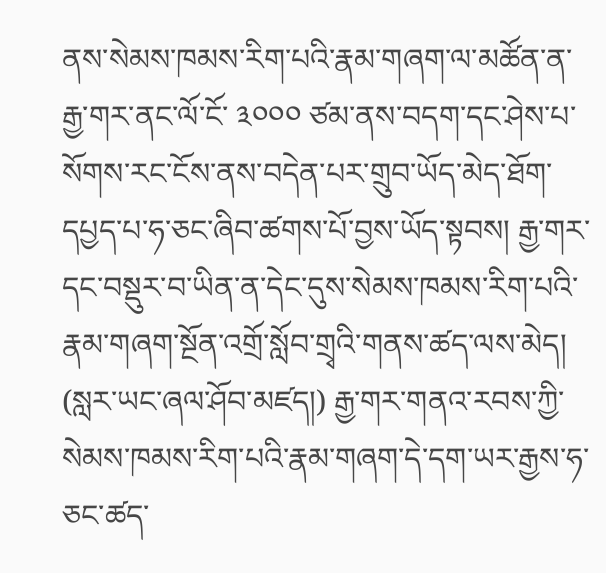ནས་སེམས་ཁམས་རིག་པའི་རྣམ་གཞག་ལ་མཚོན་ན་རྒྱ་གར་ནང་ལོ་ངོ་ ༣༠༠༠ ཙམ་ནས་བདག་དང་ཤེས་པ་སོགས་རང་ངོས་ནས་བདེན་པར་གྲུབ་ཡོད་མེད་ཐོག་དཔྱད་པ་ཧ་ཅང་ཞིབ་ཚགས་པོ་བྱས་ཡོད་སྟབས། རྒྱ་གར་དང་བསྡུར་བ་ཡིན་ན་དེང་དུས་སེམས་ཁམས་རིག་པའི་རྣམ་གཞག་སྔོན་འགྲོ་སློབ་གྲྭའི་གནས་ཚད་ལས་མེད། (སླར་ཡང་ཞལ་ཤོབ་མཛད།) རྒྱ་གར་གནའ་རབས་ཀྱི་སེམས་ཁམས་རིག་པའི་རྣམ་གཞག་དེ་དག་ཡར་རྒྱས་ཧ་ཅང་ཚད་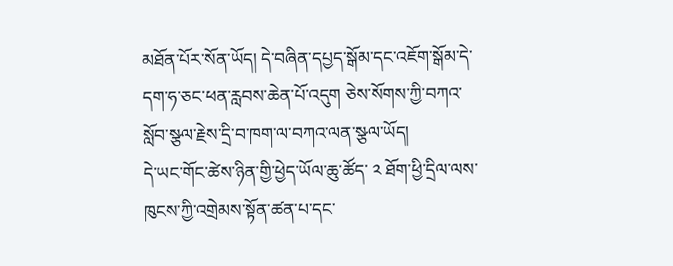མཐོན་པོར་སོན་ཡོད། དེ་བཞིན་དཔྱད་སྒོམ་དང་འཇོག་སྒོམ་དེ་དག་ཧ་ཅང་ཕན་རླབས་ཆེན་པོ་འདུག ཅེས་སོགས་ཀྱི་བཀའ་སློབ་སྩལ་རྗེས་དྲི་བ་ཁག་ལ་བཀའ་ལན་སྩལ་ཡོད།
དེ་ཡང་གོང་ཚེས་ཉིན་གྱི་ཕྱེད་ཡོལ་ཆུ་ཚོད་ ༢ ཐོག་ཕྱི་དྲིལ་ལས་ཁུངས་ཀྱི་འགྲེམས་སྟོན་ཚན་པ་དང་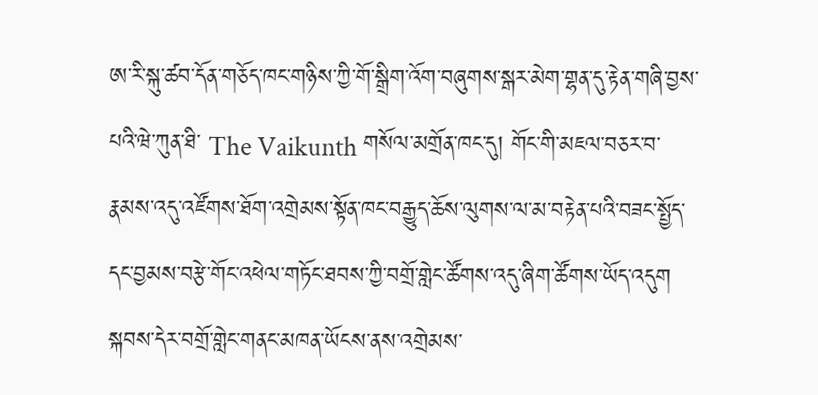ཨ་རི་སྐུ་ཚབ་དོན་གཅོད་ཁང་གཉིས་ཀྱི་གོ་སྒྲིག་འོག་བཞུགས་སྒར་མེག་གྷན་དུ་རྟེན་གཞི་བྱས་པའི་ཝེ་ཀུན་ཐི་ The Vaikunth གསོལ་མགྲོན་ཁང་དུ། གོང་གི་མཇལ་བཅར་བ་རྣམས་འདུ་འཛོགས་ཐོག་འགྲེམས་སྟོན་ཁང་བརྒྱུད་ཆོས་ལུགས་ལ་མ་བརྟེན་པའི་བཟང་སྤྱོད་དང་བྱམས་བརྩེ་གོང་འཕེལ་གཏོང་ཐབས་ཀྱི་བགྲོ་གླེང་ཚོགས་འདུ་ཞིག་ཚོགས་ཡོད་འདུག སྐབས་དེར་བགྲོ་གླེང་གནང་མཁན་ཡོངས་ནས་འགྲེམས་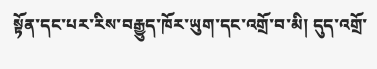སྟོན་དང་པར་རིས་བརྒྱུད་ཁོར་ཡུག་དང་འགྲོ་བ་མི། དུད་འགྲོ་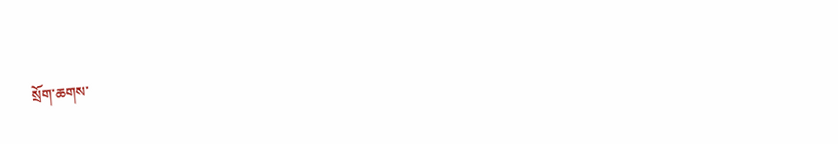སྲོག་ཆགས་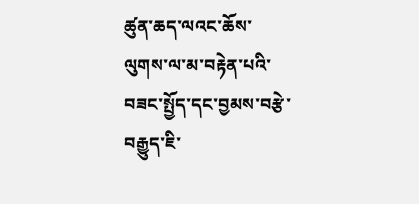ཚུན་ཆད་ལའང་ཆོས་ལུགས་ལ་མ་བརྟེན་པའི་བཟང་སྤྱོད་དང་བྱམས་བརྩེ་བརྒྱུད་ཇི་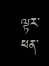ལྟར་ཕན་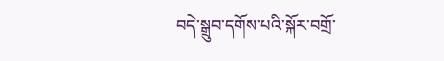བདེ་སྒྲུབ་དགོས་པའི་སྐོར་བགྲོ་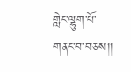གླེང་ལྷུག་པོ་གནང་བ་བཅས།།